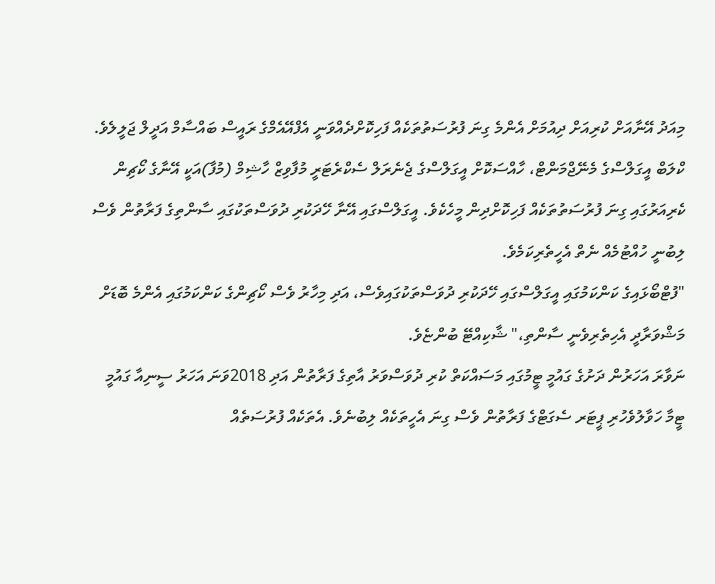މިއަދު އޭނާއަށް ކުރިއަށް ދިއުމަށް އެންމެ ގިނަ ފުރުސަތުތަކެއް ފަހިކޮށްދެއްވަނީ އެފްއޭއެމްގެ ރައީސް ބައްސާމް އަދީލް ޖަލީލެވެ.
ކްލަބް އީގަލްސްގެ މެނޭޖްމަންޓް، ހާއްސަކޮށް އީގަލްސްގެ ޖެނެރަލް ސެކްރެޓަރީ މުފާވިޒް ހާޝިމް (މުފާ)އަކީ އޭނާގެ ކޯޗިން ކެރިއަރުގައި ގިނަ ފުރުސަތުތަކެއް ފަހިކޮށްދިން މީހެކެވެ. އީގަލްސްގައި އޭނާ ހޭދަކުރި ދުވަސްތަކުގައި ސާންތިގެ ފަރާތުން ވެސް ލިބުނީ ހުއްޓުމެއް ނެތް އެހީތެރިކަމެވެ.
"ފުޓްބޯޅައިގެ ކަންކަމުގައި އީގަލްސްގައި ހޭދަކުރި ދުވަސްތަކުގައިވެސް، އަދި މިހާރު ވެސް ކޯޗިންގެ ކަންކަމުގައި އެންމެ ބޮޑަށް މަޝްވަރާދީ އެހިތެރިވެނީ ސާންތި،" ޝާކިއްޓޭ ބުންޏެވެ.
ނަވާރަ އަހަރުން ދަށުގެ ގައުމީ ޓީމުގައި މަސައްކަތް ކުރި ދުވަސްވަރު އާތިގެ ފަރާތުން އަދި 2018ވަނަ އަހަރު ސީނިއާ ގައުމީ ޓީމާ ހަވާލުވެހުރި ޕީޓަރ ސެގަޓްގެ ފަރާތުން ވެސް ގިނަ އެހީތަކެއް ލިބުނެވެ. އެތަކެއް ފުރުސަތެއް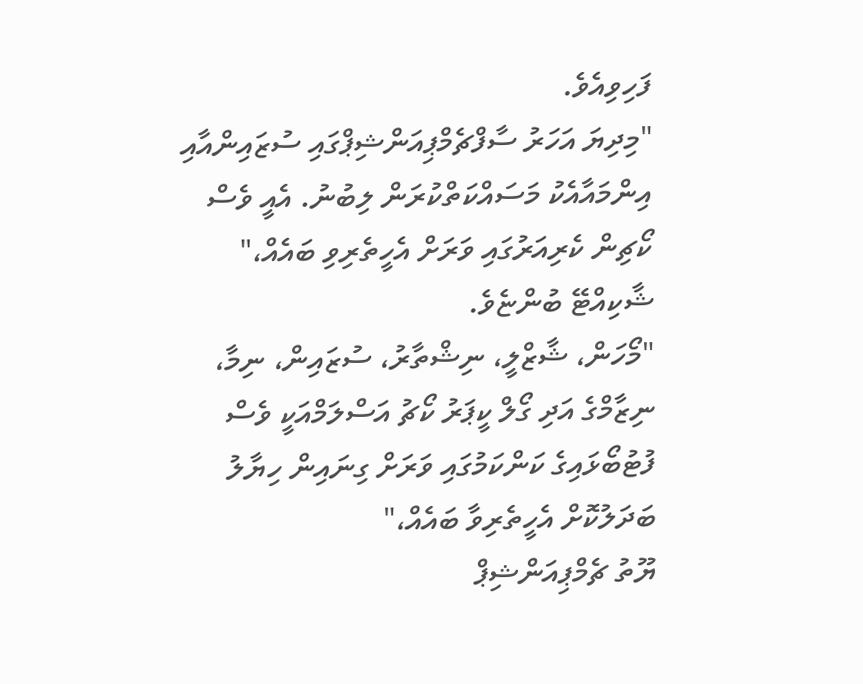ފަހިވިއެވެ.
"މިދިޔަ އަހަރު ސާފްޗެމްޕިއަންޝިޕްގައި ސުޒައިންއާއި އިންމައާއެކު މަސައްކަތްކުރަން ލިބުނު. އެއީ ވެސް ކޯޗިން ކެރިއަރުގައި ވަރަށް އެހީތެރިވި ބައެއް،" ޝާކިއްޓޭ ބުންޏެވެ.
"މޯހަން، ޝާޒްލީ، ނިޝްތާރު، ސުޒައިން، ނިމާ، ނިޒާމްގެ އަދި ގޯލް ކީޕަރު ކޯޗު އަސްލަމްއަކީ ވެސް ފުޓުބޯޅައިގެ ކަންކަމުގައި ވަރަށް ގިނައިން ހިޔާލު ބަދަލުކޮށް އެހީތެރިވާ ބައެއް،"
ޔޫތު ޗެމްޕިއަންޝިޕް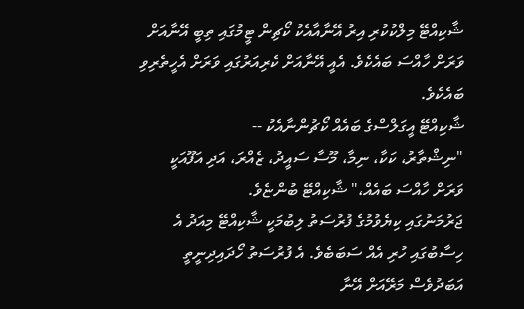ޝާކިއްޓޭ މިލްކުކުރި އިރު އޭނާއާއެކު ކޯޗިން ޓީމުގައި ތިބީ އޭނާއަށް ވަރަށް ހާއްސަ ބައެކެވެ. އެއީ އޭނާއަށް ކެރިއަރުގައި ވަރަށް އެހީތެރިވި ބައެކެވެ.
ޝާކިއްޓޭ އީގަލްސްގެ ބައެއް ކޯޗުންނާއެކު --
"ނިޝްތާރު، ކަކާ، ނިމާ، މޫސާ ސައީދު، ޒެއްރަ، އަދި އަފޫއަކީ ވަރަށް ހާއްސަ ބައެއް،" ޝާކިއްޓޭ ބުންޏެވެ.
ޖަރުމަނުގައި ކިޔެވުމުގެ ފުރުސަތު ލިބުމަކީ ޝާކިއްޓޭ މިއަދު އެ ހިސާބުގައި ހުރި އެއް ސަބަބެވެ. އެ ފުރުސަތު ހޯދައިދިނީތީ އަބަދުވެސް މަރޭއަށް އޭނާ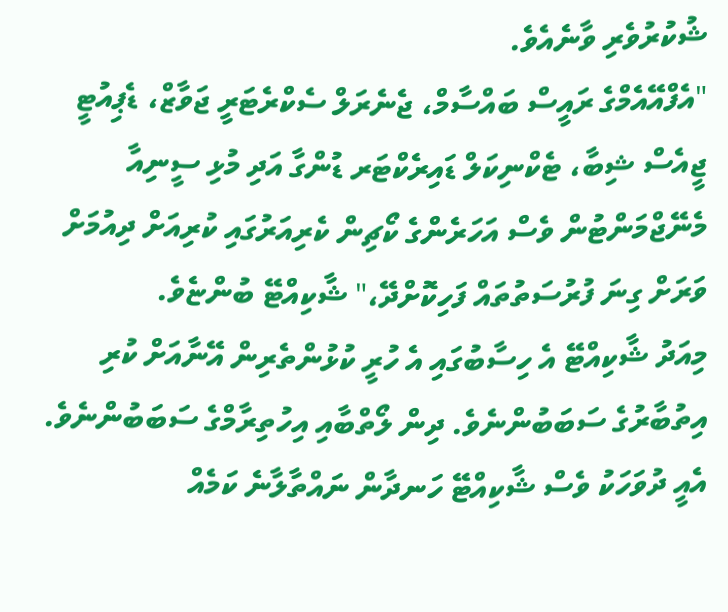ޝުކުރުވެރި ވާނެއެވެ.
"އެފްއޭއެމްގެ ރައީސް ބައްސާމް، ޖެނެރަލް ސެކްރެޓަރީ ޖަވާޒް، ޑެޕިއުޓީ ޖީއެސް ޝިބާ، ޓެކްނިކަލް ޑައިރެކްޓަރ ޑުންގާ އަދި މުޅި ސީނިއާ މެނޭޖްމަންޓުން ވެސް އަހަރެންގެ ކޯޗިން ކެރިއަރުގައި ކުރިއަށް ދިއުމަށް ވަރަށް ގިނަ ފުރުސަތުތައް ފަހިކޮށްދޭ،" ޝާކިއްޓޭ ބުންޏެވެ.
މިއަދު ޝާކިއްޓޭ އެ ހިސާބުގައި އެ ހުރީ ކުޅުންތެރިން އޭނާއަށް ކުރި އިތުބާރުގެ ސަބަބުންނެވެ. ދިން ލޯތްބާއި އިހުތިރާމްގެ ސަބަބުންނެވެ. އެއީ ދުވަހަކު ވެސް ޝާކިއްޓޭ ހަނދާން ނައްތާލާނެ ކަމެއް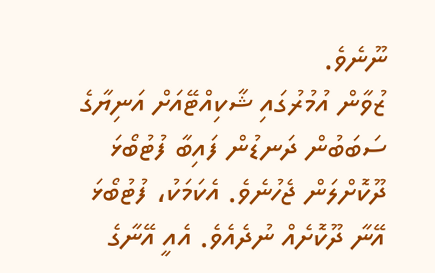ނޫނެވެ.
ޒުވާން އުމުރުގައި ޝާކިއްޓޭއަށް އަނިޔާގެ ސަބަބުން ދަނޑުން ފައިބާ ފުޓުބޯޅަ ދޫކޮށްލަން ޖެހުނެވެ. އެކަމަކު، ފުޓުބޯޅަ އޭނާ ދޫކޮށެއް ނުދެއެވެ. އެއީ އޭނާގެ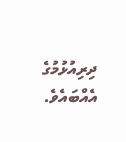ދިރިއުޅުމުގެ އެއްބައެވެ.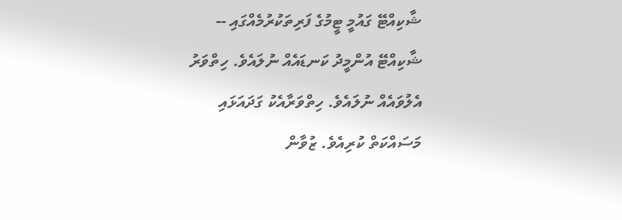ޝާކިއްޓޭ ގައުމީ ޓީމުގެ ފަރިތަކުރުމެއްގައި --
ޝާކިއްޓޭ އުންމީދު ކަނޑައެއް ނުލައެވެ. ހިތްވަރު އެލުވައެއް ނުލައެވެ. ހިތްވަރާއެކު ގަދައަޅައި މަސައްކަތް ކުރިއެވެ. ޒުވާން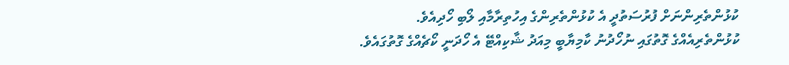ކުޅުންތެރިންނަށް ފުރުސަތުދީ އެ ކުޅުންތެރިންގެ އިހުތިރާމާއި ލޯބި ހޯދިއެވެ.
ކުޅުންތެރިއެއްގެ ގޮތުގައި ނުހޯދުނު ކާމިޔާބީ މިއަދު ޝާކިއްޓޭ އެ ހޯދަނީ ކޯޗެއްގެ ގޮތުގައެވެ.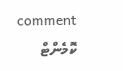comment ކޮމެންޓް